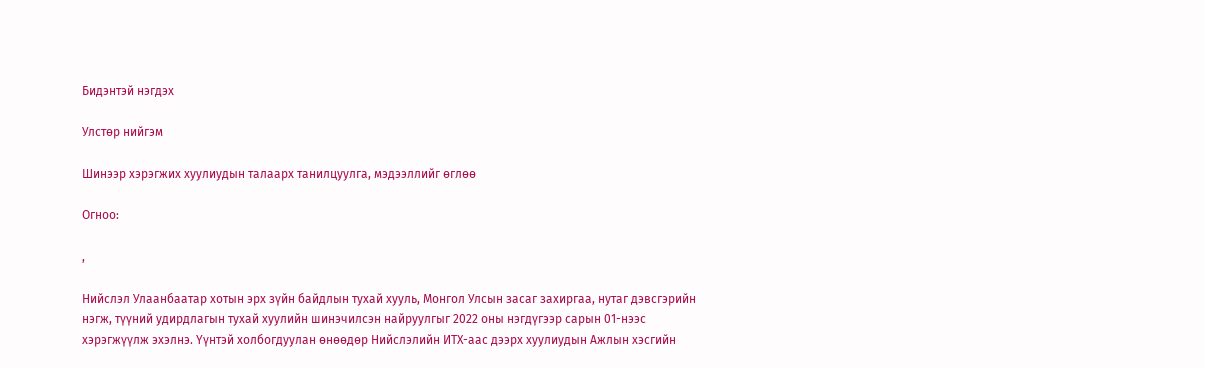Бидэнтэй нэгдэх

Улстөр нийгэм

Шинээр хэрэгжих хуулиудын талаарх танилцуулга, мэдээллийг өглөө

Огноо:

,

Нийслэл Улаанбаатар хотын эрх зүйн байдлын тухай хууль, Монгол Улсын засаг захиргаа, нутаг дэвсгэрийн нэгж, түүний удирдлагын тухай хуулийн шинэчилсэн найруулгыг 2022 оны нэгдүгээр сарын 01-нээс хэрэгжүүлж эхэлнэ. Үүнтэй холбогдуулан өнөөдөр Нийслэлийн ИТХ-аас дээрх хуулиудын Ажлын хэсгийн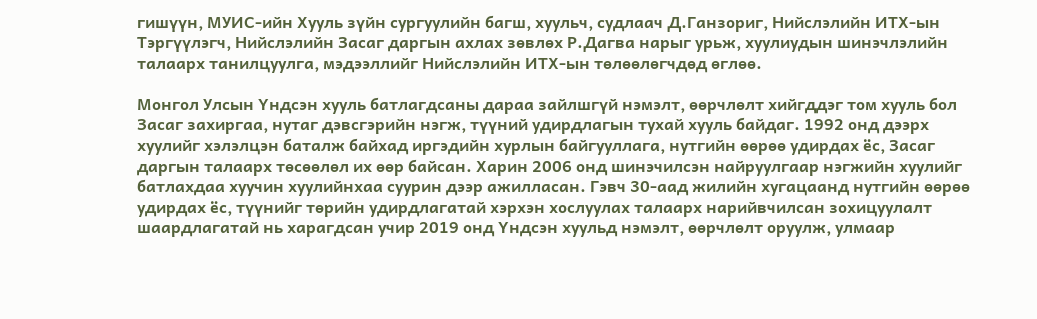гишүүн, МУИС-ийн Хууль зүйн сургуулийн багш, хуульч, судлаач Д.Ганзориг, Нийслэлийн ИТХ-ын Тэргүүлэгч, Нийслэлийн Засаг даргын ахлах зөвлөх Р.Дагва нарыг урьж, хуулиудын шинэчлэлийн талаарх танилцуулга, мэдээллийг Нийслэлийн ИТХ-ын төлөөлөгчдөд өглөө.

Монгол Улсын Үндсэн хууль батлагдсаны дараа зайлшгүй нэмэлт, өөрчлөлт хийгддэг том хууль бол Засаг захиргаа, нутаг дэвсгэрийн нэгж, түүний удирдлагын тухай хууль байдаг. 1992 онд дээрх хуулийг хэлэлцэн баталж байхад иргэдийн хурлын байгууллага, нутгийн өөрөө удирдах ёс, Засаг даргын талаарх төсөөлөл их өөр байсан. Харин 2006 онд шинэчилсэн найруулгаар нэгжийн хуулийг батлахдаа хуучин хуулийнхаа суурин дээр ажилласан. Гэвч 30-аад жилийн хугацаанд нутгийн өөрөө удирдах ёс, түүнийг төрийн удирдлагатай хэрхэн хослуулах талаарх нарийвчилсан зохицуулалт шаардлагатай нь харагдсан учир 2019 онд Үндсэн хуульд нэмэлт, өөрчлөлт оруулж, улмаар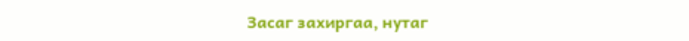Засаг захиргаа, нутаг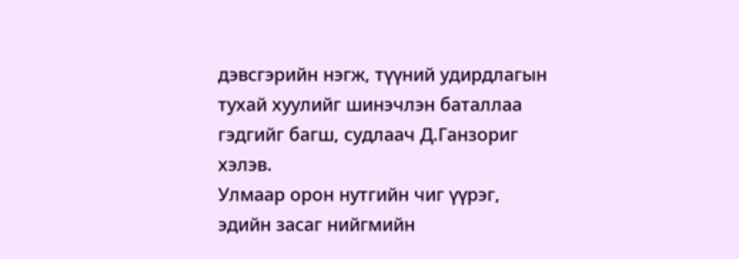дэвсгэрийн нэгж, түүний удирдлагын тухай хуулийг шинэчлэн баталлаа гэдгийг багш, судлаач Д.Ганзориг хэлэв.
Улмаар орон нутгийн чиг үүрэг, эдийн засаг нийгмийн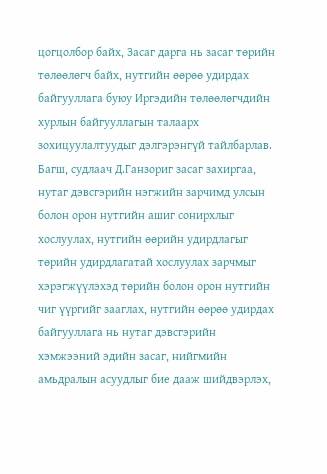цогцолбор байх, Засаг дарга нь засаг төрийн төлөөлөгч байх, нутгийн өөрөө удирдах байгууллага буюу Иргэдийн төлөөлөгчдийн хурлын байгууллагын талаарх зохицуулалтуудыг дэлгэрэнгүй тайлбарлав.
Багш, судлаач Д.Ганзориг засаг захиргаа, нутаг дэвсгэрийн нэгжийн зарчимд улсын болон орон нутгийн ашиг сонирхлыг хослуулах, нутгийн өөрийн удирдлагыг төрийн удирдлагатай хослуулах зарчмыг хэрэгжүүлэхэд төрийн болон орон нутгийн чиг үүргийг зааглах, нутгийн өөрөө удирдах байгууллага нь нутаг дэвсгэрийн хэмжээний эдийн засаг, нийгмийн амьдралын асуудлыг бие дааж шийдвэрлэх,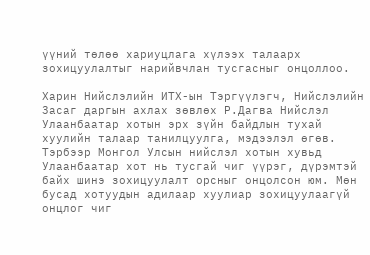үүний төлөө хариуцлага хүлээх талаарх зохицуулалтыг нарийвчлан тусгасныг онцоллоо.

Харин Нийслэлийн ИТХ-ын Тэргүүлэгч, Нийслэлийн Засаг даргын ахлах зөвлөх Р.Дагва Нийслэл Улаанбаатар хотын эрх зүйн байдлын тухай хуулийн талаар танилцуулга, мэдээлэл өгөв. Тэрбээр Монгол Улсын нийслэл хотын хувьд Улаанбаатар хот нь тусгай чиг үүрэг, дүрэмтэй байх шинэ зохицуулалт орсныг онцолсон юм. Мөн бусад хотуудын адилаар хуулиар зохицуулаагүй онцлог чиг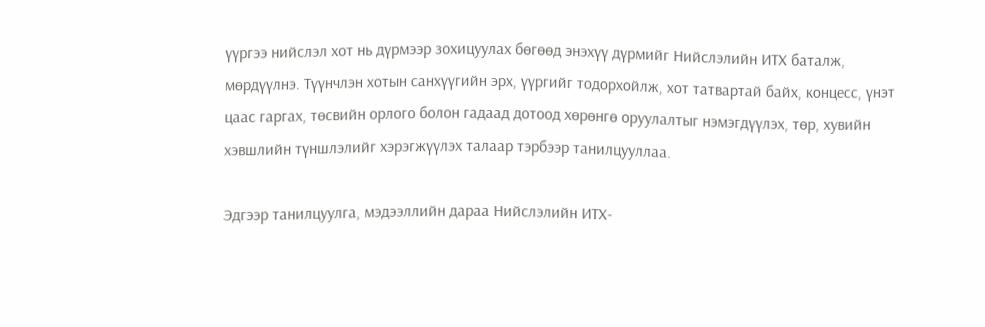үүргээ нийслэл хот нь дүрмээр зохицуулах бөгөөд энэхүү дүрмийг Нийслэлийн ИТХ баталж, мөрдүүлнэ. Түүнчлэн хотын санхүүгийн эрх, үүргийг тодорхойлж, хот татвартай байх, концесс, үнэт цаас гаргах, төсвийн орлого болон гадаад дотоод хөрөнгө оруулалтыг нэмэгдүүлэх, төр, хувийн хэвшлийн түншлэлийг хэрэгжүүлэх талаар тэрбээр танилцууллаа.

Эдгээр танилцуулга, мэдээллийн дараа Нийслэлийн ИТХ-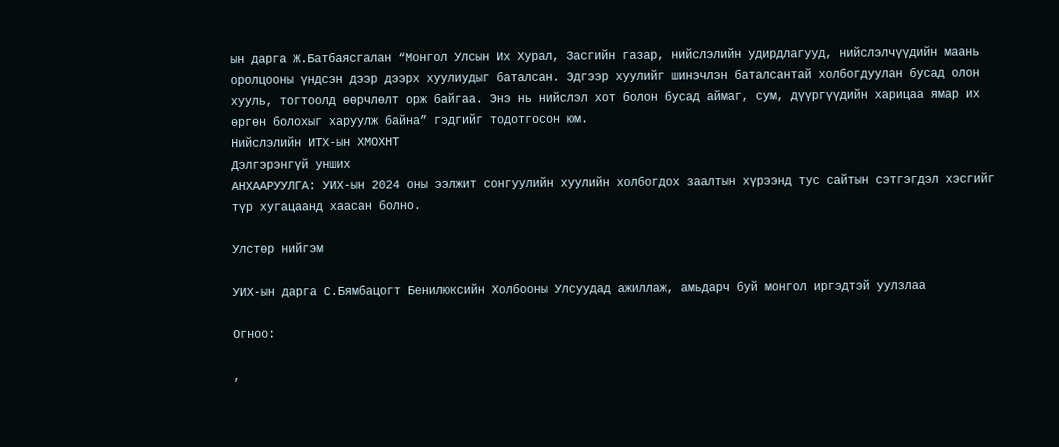ын дарга Ж.Батбаясгалан “Монгол Улсын Их Хурал, Засгийн газар, нийслэлийн удирдлагууд, нийслэлчүүдийн маань оролцооны үндсэн дээр дээрх хуулиудыг баталсан. Эдгээр хуулийг шинэчлэн баталсантай холбогдуулан бусад олон хууль, тогтоолд өөрчлөлт орж байгаа. Энэ нь нийслэл хот болон бусад аймаг, сум, дүүргүүдийн харицаа ямар их өргөн болохыг харуулж байна” гэдгийг тодотгосон юм.
Нийслэлийн ИТХ-ын ХМОХНТ
Дэлгэрэнгүй унших
АНХААРУУЛГА: УИХ-ын 2024 оны ээлжит сонгуулийн хуулийн холбогдох заалтын хүрээнд тус сайтын сэтгэгдэл хэсгийг түр хугацаанд хаасан болно.

Улстөр нийгэм

УИХ-ын дарга С.Бямбацогт Бенилюксийн Холбооны Улсуудад ажиллаж, амьдарч буй монгол иргэдтэй уулзлаа

Огноо:

,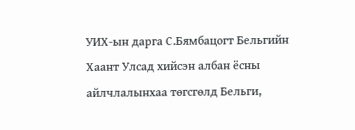УИХ-ын дарга С.Бямбацогт Бельгийн Хаант Улсад хийсэн албан ёсны айлчлалынхаа төгсгөлд Бельги,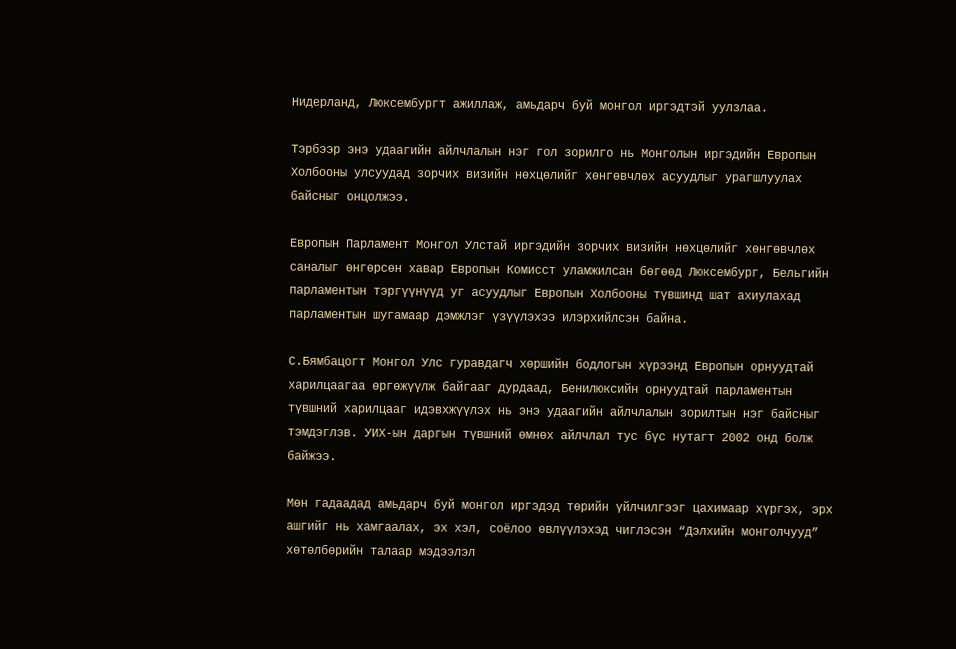Нидерланд, Люксембургт ажиллаж, амьдарч буй монгол иргэдтэй уулзлаа.

Тэрбээр энэ удаагийн айлчлалын нэг гол зорилго нь Монголын иргэдийн Европын Холбооны улсуудад зорчих визийн нөхцөлийг хөнгөвчлөх асуудлыг урагшлуулах байсныг онцолжээ.

Европын Парламент Монгол Улстай иргэдийн зорчих визийн нөхцөлийг хөнгөвчлөх саналыг өнгөрсөн хавар Европын Комисст уламжилсан бөгөөд Люксембург, Бельгийн парламентын тэргүүнүүд уг асуудлыг Европын Холбооны түвшинд шат ахиулахад парламентын шугамаар дэмжлэг үзүүлэхээ илэрхийлсэн байна.

С.Бямбацогт Монгол Улс гуравдагч хөршийн бодлогын хүрээнд Европын орнуудтай харилцаагаа өргөжүүлж байгааг дурдаад, Бенилюксийн орнуудтай парламентын түвшний харилцааг идэвхжүүлэх нь энэ удаагийн айлчлалын зорилтын нэг байсныг тэмдэглэв. УИХ-ын даргын түвшний өмнөх айлчлал тус бүс нутагт 2002 онд болж байжээ.

Мөн гадаадад амьдарч буй монгол иргэдэд төрийн үйлчилгээг цахимаар хүргэх, эрх ашгийг нь хамгаалах, эх хэл, соёлоо өвлүүлэхэд чиглэсэн “Дэлхийн монголчууд” хөтөлбөрийн талаар мэдээлэл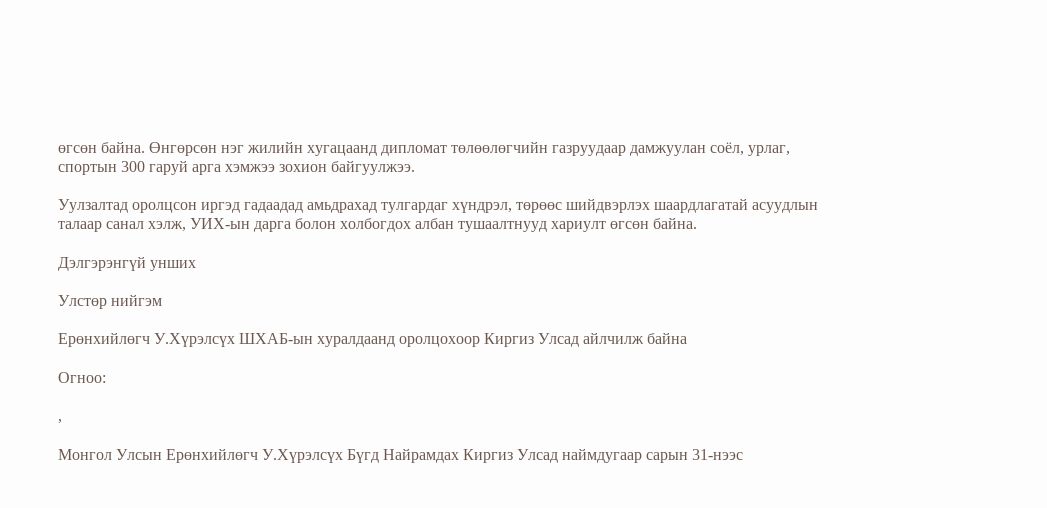өгсөн байна. Өнгөрсөн нэг жилийн хугацаанд дипломат төлөөлөгчийн газруудаар дамжуулан соёл, урлаг, спортын 300 гаруй арга хэмжээ зохион байгуулжээ.

Уулзалтад оролцсон иргэд гадаадад амьдрахад тулгардаг хүндрэл, төрөөс шийдвэрлэх шаардлагатай асуудлын талаар санал хэлж, УИХ-ын дарга болон холбогдох албан тушаалтнууд хариулт өгсөн байна.

Дэлгэрэнгүй унших

Улстөр нийгэм

Ерөнхийлөгч У.Хүрэлсүх ШХАБ-ын хуралдаанд оролцохоор Киргиз Улсад айлчилж байна

Огноо:

,

Монгол Улсын Ерөнхийлөгч У.Хүрэлсүх Бүгд Найрамдах Киргиз Улсад наймдугаар сарын 31-нээс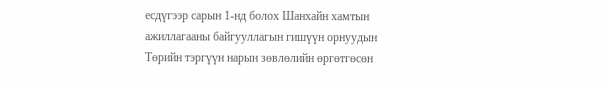есдүгээр сарын 1-нд болох Шанхайн хамтын ажиллагааны байгууллагын гишүүн орнуудын Төрийн тэргүүн нарын зөвлөлийн өргөтгөсөн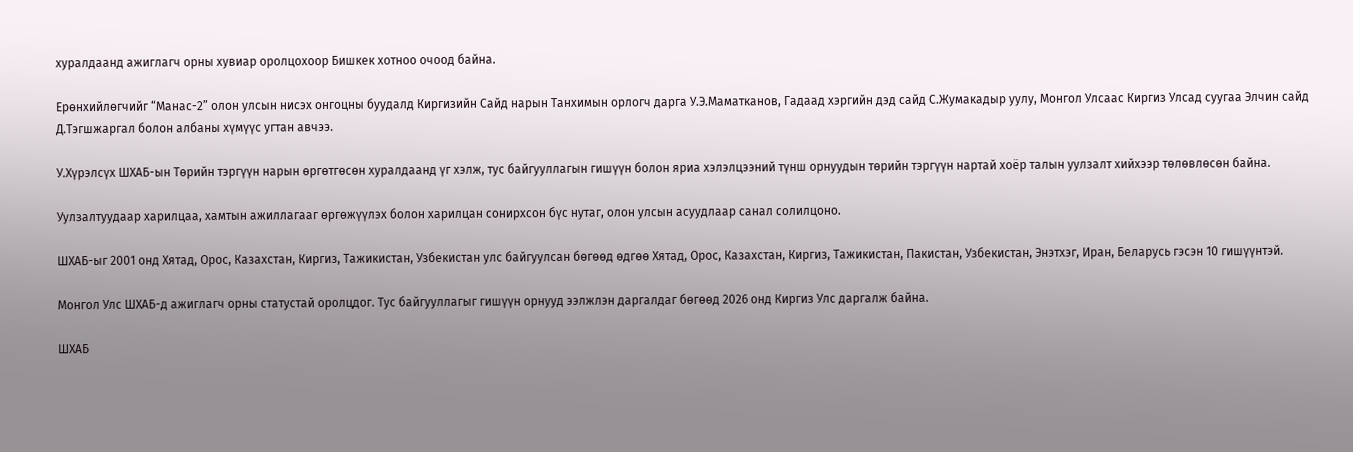хуралдаанд ажиглагч орны хувиар оролцохоор Бишкек хотноо очоод байна.

Ерөнхийлөгчийг “Манас-2” олон улсын нисэх онгоцны буудалд Киргизийн Сайд нарын Танхимын орлогч дарга У.Э.Маматканов, Гадаад хэргийн дэд сайд С.Жумакадыр уулу, Монгол Улсаас Киргиз Улсад суугаа Элчин сайд Д.Тэгшжаргал болон албаны хүмүүс угтан авчээ.

У.Хүрэлсүх ШХАБ-ын Төрийн тэргүүн нарын өргөтгөсөн хуралдаанд үг хэлж, тус байгууллагын гишүүн болон яриа хэлэлцээний түнш орнуудын төрийн тэргүүн нартай хоёр талын уулзалт хийхээр төлөвлөсөн байна.

Уулзалтуудаар харилцаа, хамтын ажиллагааг өргөжүүлэх болон харилцан сонирхсон бүс нутаг, олон улсын асуудлаар санал солилцоно.

ШХАБ-ыг 2001 онд Хятад, Орос, Казахстан, Киргиз, Тажикистан, Узбекистан улс байгуулсан бөгөөд өдгөө Хятад, Орос, Казахстан, Киргиз, Тажикистан, Пакистан, Узбекистан, Энэтхэг, Иран, Беларусь гэсэн 10 гишүүнтэй.

Монгол Улс ШХАБ-д ажиглагч орны статустай оролцдог. Тус байгууллагыг гишүүн орнууд ээлжлэн даргалдаг бөгөөд 2026 онд Киргиз Улс даргалж байна.

ШХАБ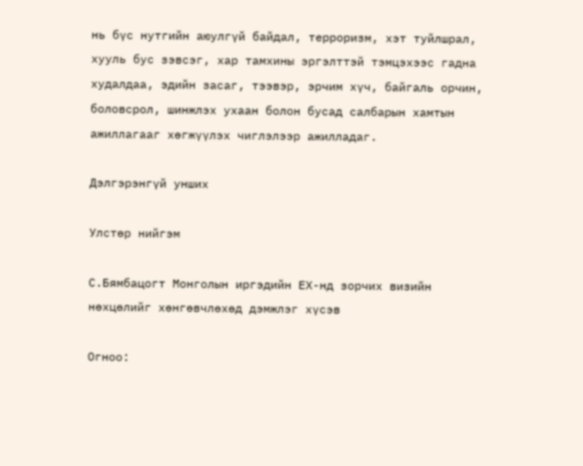нь бүс нутгийн аюулгүй байдал, терроризм, хэт туйлшрал, хууль бус зэвсэг, хар тамхины эргэлттэй тэмцэхээс гадна худалдаа, эдийн засаг, тээвэр, эрчим хүч, байгаль орчин, боловсрол, шинжлэх ухаан болон бусад салбарын хамтын ажиллагааг хөгжүүлэх чиглэлээр ажилладаг.

Дэлгэрэнгүй унших

Улстөр нийгэм

С.Бямбацогт Монголын иргэдийн ЕХ-нд зорчих визийн нөхцөлийг хөнгөвчлөхөд дэмжлэг хүсэв

Огноо: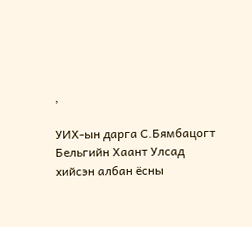,

УИХ-ын дарга С.Бямбацогт Бельгийн Хаант Улсад хийсэн албан ёсны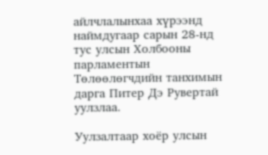айлчлалынхаа хүрээнд наймдугаар сарын 28-нд тус улсын Холбооны парламентын Төлөөлөгчдийн танхимын дарга Питер Дэ Рувертай уулзлаа.

Уулзалтаар хоёр улсын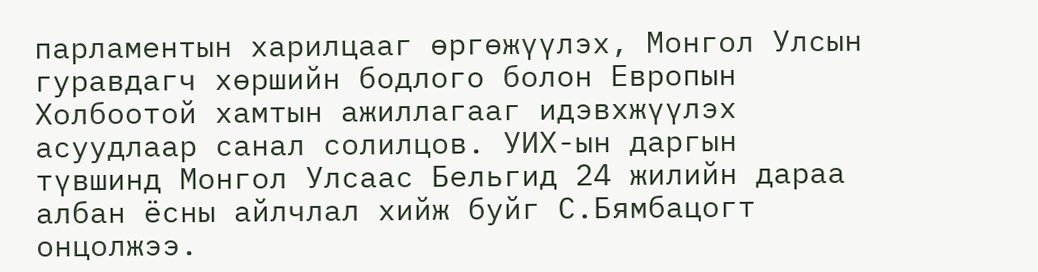парламентын харилцааг өргөжүүлэх, Монгол Улсын гуравдагч хөршийн бодлого болон Европын Холбоотой хамтын ажиллагааг идэвхжүүлэх асуудлаар санал солилцов. УИХ-ын даргын түвшинд Монгол Улсаас Бельгид 24 жилийн дараа албан ёсны айлчлал хийж буйг С.Бямбацогт онцолжээ.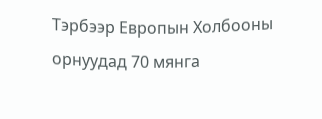Тэрбээр Европын Холбооны орнуудад 70 мянга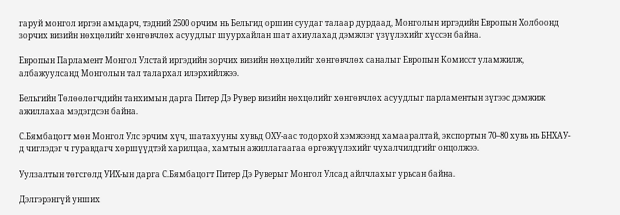гаруй монгол иргэн амьдарч, тэдний 2500 орчим нь Бельгид оршин суудаг талаар дурдаад, Монголын иргэдийн Европын Холбоонд зорчих визийн нөхцөлийг хөнгөвчлөх асуудлыг шуурхайлан шат ахиулахад дэмжлэг үзүүлэхийг хүссэн байна.

Европын Парламент Монгол Улстай иргэдийн зорчих визийн нөхцөлийг хөнгөвчлөх саналыг Европын Комисст уламжилж, албажуулсанд Монголын тал талархал илэрхийлжээ.

Бельгийн Төлөөлөгчдийн танхимын дарга Питер Дэ Рувер визийн нөхцөлийг хөнгөвчлөх асуудлыг парламентын зүгээс дэмжиж ажиллахаа мэдэгдсэн байна.

С.Бямбацогт мөн Монгол Улс эрчим хүч, шатахууны хувьд ОХУ-аас тодорхой хэмжээнд хамааралтай, экспортын 70–80 хувь нь БНХАУ-д чиглэдэг ч гуравдагч хөршүүдтэй харилцаа, хамтын ажиллагаагаа өргөжүүлэхийг чухалчилдгийг онцолжээ.

Уулзалтын төгсгөлд УИХ-ын дарга С.Бямбацогт Питер Дэ Руверыг Монгол Улсад айлчлахыг урьсан байна.

Дэлгэрэнгүй унших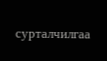сурталчилгаа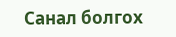Санал болгох